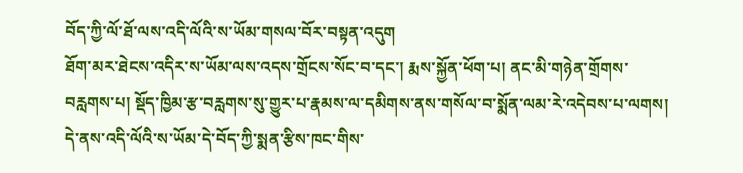བོད་ཀྱི་ལོ་ཐོ་ལས་འདི་ལོའི་ས་ཡོམ་གསལ་བོར་བསྟན་འདུག
ཐོག་མར་ཐེངས་འདིར་ས་ཡོམ་ལས་འདས་གྲོངས་སོང་བ་དང་། རྨས་སྐྱོན་ཕོག་པ། ནང་མི་གཉེན་གྲོགས་བརླགས་པ། སྡོད་ཁྱིམ་རྩ་བརླགས་སུ་གྱུར་པ་རྣམས་ལ་དམིགས་ནས་གསོལ་བ་སྨོན་ལམ་རེ་འདེབས་པ་ལགས།
དེ་ནས་འདི་ལོའི་ས་ཡོམ་དེ་བོད་ཀྱི་སྨན་རྩིས་ཁང་གིས་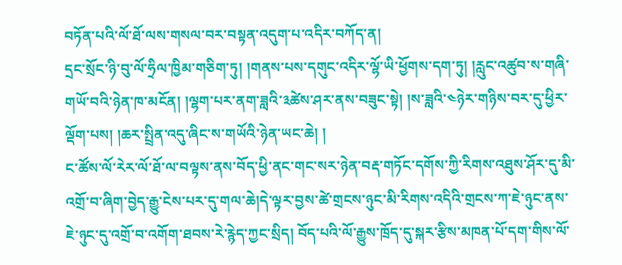བཏོན་པའི་ལོ་ཐོ་ལས་གསལ་བར་བསྟན་འདུག་པ་འདིར་བཀོད་ན།
དྲང་སྲོང་ཉི་བུ་ལོ་ཧྲིལ་ཁྱིམ་གཅིག་ཏུ། །གནས་པས་དགུང་འདིར་ལྷོ་ཡི་ཕྱོགས་དག་ཏུ། །རླུང་འཚུབ་ས་གཞི་གཡོ་བའི་ཉེན་ཁ་མངོན། །ལྷག་པར་ནག་ཟླའི་༣ཚེས་ཤར་ནས་བཟུང་སྟེ། །ས་ཟླའི་༤ཉེར་གཉིས་བར་དུ་ཕྱིར་ལྡོག་པས། །ཆར་སྤྲིན་འདུ་ཞིང་ས་གཡོའི་ཉེན་ཡང་ཆེ། །
ང་ཚོས་ལོ་རེར་ལོ་ཐོ་ལ་བལྟས་ནས་བོད་ཕྱི་ནང་གང་སར་ཉེན་བརྡ་གཏོང་དགོས་ཀྱི་རིགས་འཐུས་ཤོར་དུ་མི་འགྲོ་བ་ཞིག་བྱེད་རྒྱུ་ངེས་པར་དུ་གལ་ཆེ།དེ་ལྟར་བྱས་ཚེ་གྲངས་ཉུང་མི་རིགས་འདིའི་གྲངས་ཀ་ཇེ་ཉུང་ནས་ཇེ་ཉུང་དུ་འགྲོ་བ་འགོག་ཐབས་རེ་རྙེད་ཀྱང་སྲིད། བོད་པའི་ལོ་རྒྱུས་ཁྲོད་དུ་སྐར་རྩིས་མཁན་པོ་དག་གིས་ལོ་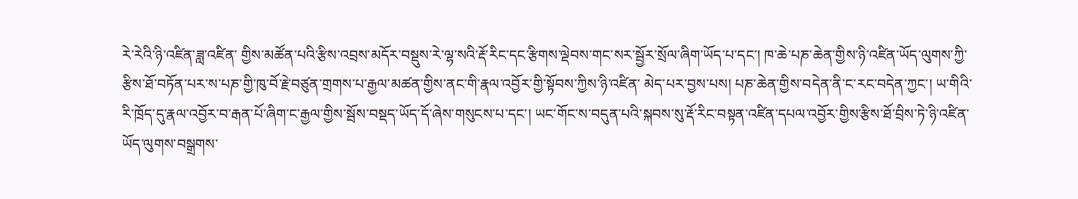རེ་རེའི་ཉི་འཛིན་ཟླ་འཛིན་ གྱིས་མཚོན་པའི་རྩིས་འབྲས་མདོར་བསྡུས་རེ་ལྷ་སའི་རྡོ་རིང་དང་རྩིགས་ལྡེབས་གང་སར་སྦྱོར་སྲོལ་ཞིག་ཡོད་པ་དང་། ཁ་ཆེ་པཎ་ཆེན་གྱིས་ཉི་འཛིན་ཡོད་ལུགས་ཀྱི་རྩིས་ཐོ་བཏོན་པར་ས་པཎ་གྱི་ཁུ་བོ་རྗེ་བཙུན་གྲགས་པ་རྒྱལ་མཚན་གྱིས་ནང་གི་རྣལ་འབྱོར་གྱི་སྟོབས་ཀྱིས་ཉི་འཛིན་ མེད་པར་བྱས་པས། པཎ་ཆེན་གྱིས་བདེན་ནི་ང་རང་བདེན་ཀྱང་། ཡ་གིའི་རི་ཁྲོད་དུ་རྣལ་འབྱོར་བ་རྒན་པོ་ཞིག་ང་རྒྱལ་གྱིས་སྦོས་བསྡད་ཡོད་དོ་ཞེས་གསུངས་པ་དང་། ཡང་གོང་ས་བདུན་པའི་སྐབས་སུ་རྡོ་རིང་བསྟན་འཛིན་དཔལ་འབྱོར་གྱིས་རྩིས་ཐོ་བྲིས་ཏེ་ཉི་འཛིན་ཡོད་ལུགས་བསྒྲགས་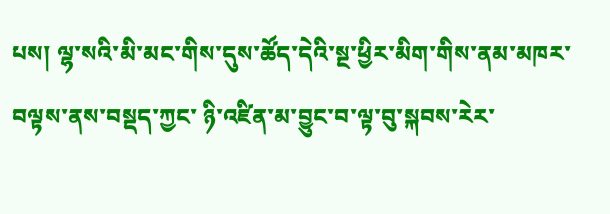པས། ལྷ་སའི་མི་མང་གིས་དུས་ཚོད་དེའི་སྔ་ཕྱིར་མིག་གིས་ནམ་མཁར་བལྟས་ནས་བསྡད་ཀྱང་ ཉི་འཛིན་མ་བྱུང་བ་ལྟ་བུ་སྐབས་རེར་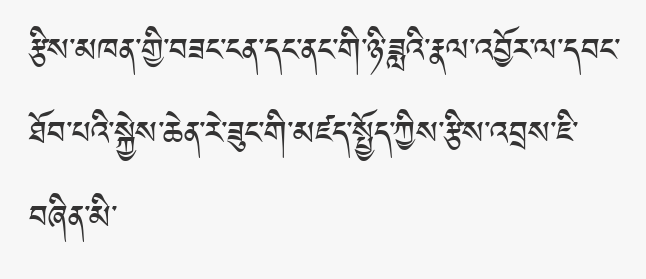རྩིས་མཁན་གྱི་བཟང་ངན་དང་ནང་གི་ཉི་ཟླའི་རྣལ་འབྱོར་ལ་དབང་ཐོབ་པའི་སྐྱེས་ཆེན་རེ་ཟུང་གི་མཛད་སྤྱོད་ཀྱིས་རྩིས་འབྲས་ཇི་བཞིན་མི་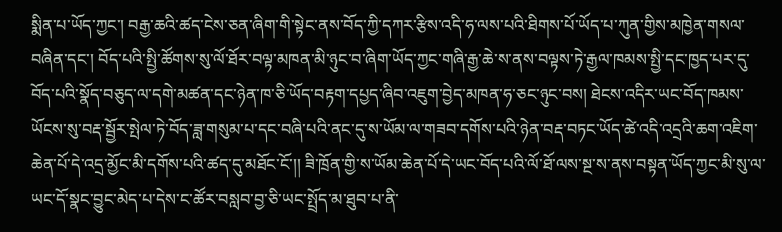སྨིན་པ་ཡོད་ཀྱང་། བརྒྱ་ཆའི་ཚད་ངེས་ཅན་ཞིག་གི་སྟེང་ནས་བོད་ཀྱི་དཀར་རྩིས་འདི་ཧ་ལས་པའི་ཐིགས་པོ་ཡོད་པ་ཀུན་གྱིས་མཁྱེན་གསལ་བཞིན་དང་། བོད་པའི་སྤྱི་ཚོགས་སུ་ལོ་ཐོར་བལྟ་མཁན་མི་ཉུང་བ་ཞིག་ཡོད་ཀྱང་གཞི་རྒྱ་ཆེ་ས་ནས་བལྟས་ཏེ་རྒྱལ་ཁམས་སྤྱི་དང་ཁྱད་པར་དུ་བོད་པའི་སྣོད་བཅུད་ལ་དགེ་མཚན་དང་ཉེན་ཁ་ཅི་ཡོད་བརྟག་དཔྱད་ཞིབ་འཇུག་བྱེད་མཁན་ཧ་ཅང་ཉུང་བས། ཐེངས་འདིར་ཡང་བོད་ཁམས་ཡོངས་སུ་བརྡ་སྦྱོར་སྤེལ་ཏེ་བོད་ཟླ་གསུམ་པ་དང་བཞི་པའི་ནང་དུ་ས་ཡོམ་ལ་གཟབ་དགོས་པའི་ཉེན་བརྡ་བཏང་ཡོད་ཚེ་འདི་འདྲའི་ཆག་འཇིག་ཆེན་པོ་དེ་འདྲ་མྱོང་མི་དགོས་པའི་ཚད་དུ་མཐོང་ངོ་།། ཟི་ཁྲོན་གྱི་ས་ཡོམ་ཆེན་པོ་དེ་ཡང་བོད་པའི་ལོ་ཐོ་ལས་སྔ་ས་ནས་བསྟན་ཡོད་ཀྱང་མི་སུ་ལ་ཡང་དོ་སྣང་བྱུང་མེད་པ་དེས་ང་ཚོར་བསླབ་བྱ་ཅི་ཡང་སྤྲོད་མ་ཐུབ་པ་ནི་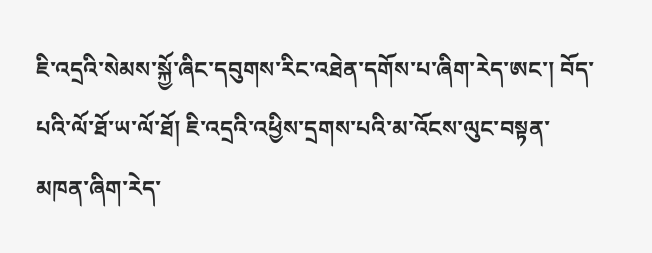ཇི་འདྲའི་སེམས་སྐྱོ་ཞིང་དབུགས་རིང་འཐེན་དགོས་པ་ཞིག་རེད་ཨང་། བོད་པའི་ལོ་ཐོ་ཡ་ལོ་ཐོ། ཇི་འདྲའི་འཕྱིས་དྲགས་པའི་མ་འོངས་ལུང་བསྟན་མཁན་ཞིག་རེད་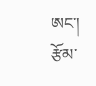ཨང་།
རྩོམ་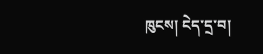ཁུངས། ངེད་དྲ་བ།